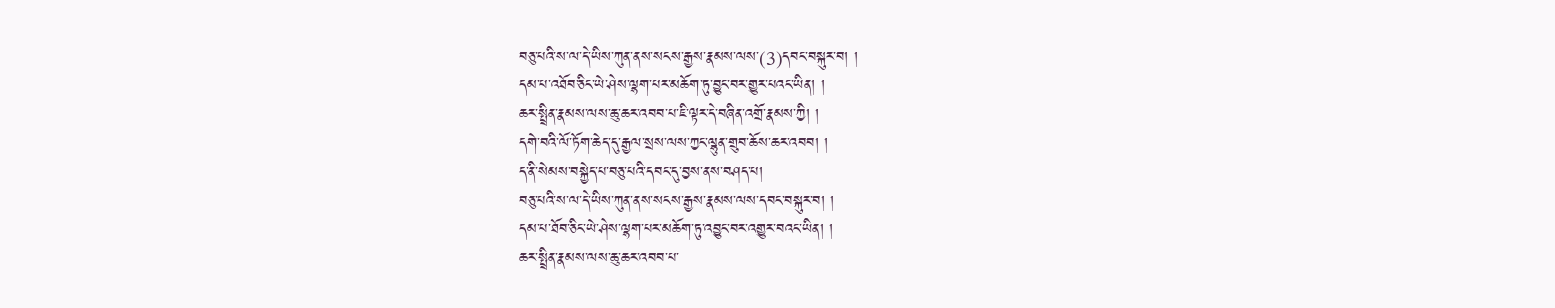བཅུ་པའི་ས་ལ་དེ་ཡིས་ཀུན་ནས་སངས་རྒྱས་རྣམས་ལས་(3)དབང་བསྐུར་བ། །
དམ་པ་འཐོབ་ཅིང་ཡེ་ཤེས་ལྷག་པར་མཆོག་ཏུ་བྱུང་བར་གྱུར་པའང་ཡིན། །
ཆར་སྤྲིན་རྣམས་ལས་ཆུ་ཆར་འབབ་པ་ཇི་ལྟར་དེ་བཞིན་འགྲོ་རྣམས་ཀྱི། །
དགེ་བའི་ལོ་ཏོག་ཆེད་དུ་རྒྱལ་སྲས་ལས་ཀྱང་ལྷུན་གྲུབ་ཆོས་ཆར་འབབ། །
ད་ནི་སེམས་བསྐྱེད་པ་བཅུ་པའི་དབང་དུ་བྱས་ནས་བཤད་པ།
བཅུ་པའི་ས་ལ་དེ་ཡིས་ཀུན་ནས་སངས་རྒྱས་རྣམས་ལས་དབང་བསྐུར་བ། །
དམ་པ་ཐོབ་ཅིང་ཡེ་ཤེས་ལྷག་པར་མཆོག་ཏུ་འབྱུང་བར་འགྱུར་བའང་ཡིན། །
ཆར་སྤྲིན་རྣམས་ལས་ཆུ་ཆར་འབབ་པ་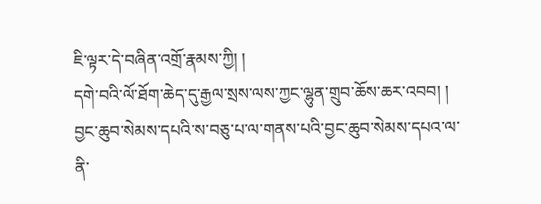ཇི་ལྟར་དེ་བཞིན་འགྲོ་རྣམས་ཀྱི། །
དགེ་བའི་ལོ་ཐོག་ཆེད་དུ་རྒྱལ་སྲས་ལས་ཀྱང་ལྷུན་གྲུབ་ཆོས་ཆར་འབབ། །
བྱང་ཆུབ་སེམས་དཔའི་ས་བཅུ་པ་ལ་གནས་པའི་བྱང་ཆུབ་སེམས་དཔའ་ལ་ནི་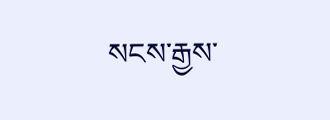སངས་རྒྱས་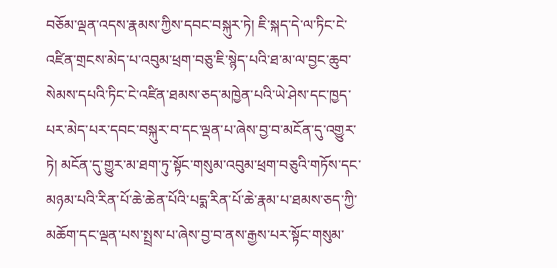བཅོམ་ལྡན་འདས་རྣམས་ཀྱིས་དབང་བསྐུར་ཏེ། ཇི་སྐད་དེ་ལ་ཏིང་ངེ་འཛིན་གྲངས་མེད་པ་འབུམ་ཕྲག་བཅུ་ཇི་སྙེད་པའི་ཐ་མ་ལ་བྱང་ཆུབ་སེམས་དཔའི་ཏིང་ངེ་འཛིན་ཐམས་ཅད་མཁྱེན་པའི་ཡེ་ཤེས་དང་ཁྱད་པར་མེད་པར་དབང་བསྐུར་བ་དང་ལྡན་པ་ཞེས་བྱ་བ་མངོན་དུ་འགྱུར་ཏེ། མངོན་དུ་གྱུར་མ་ཐག་ཏུ་སྟོང་གསུམ་འབུམ་ཕྲག་བཅུའི་གཏོས་དང་མཉམ་པའི་རིན་པོ་ཆེ་ཆེན་པོའི་པདྨ་རིན་པོ་ཆེ་རྣམ་པ་ཐམས་ཅད་ཀྱི་མཆོག་དང་ལྡན་པས་སྤྲས་པ་ཞེས་བྱ་བ་ནས་རྒྱས་པར་སྟོང་གསུམ་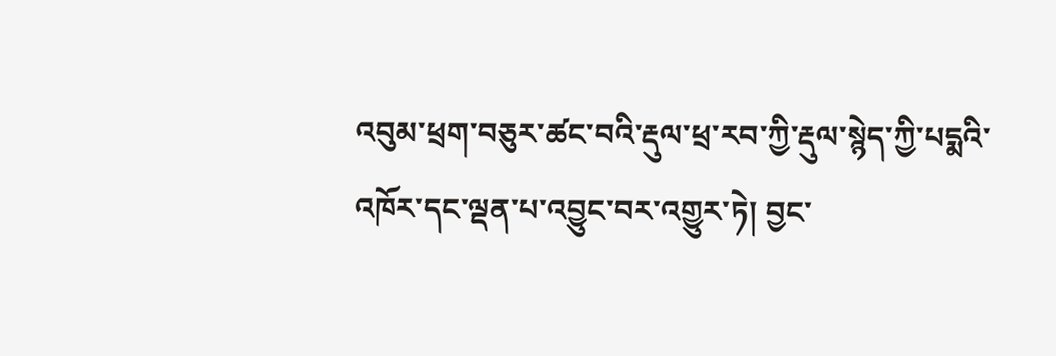འབུམ་ཕྲག་བཅུར་ཚང་བའི་རྡུལ་ཕྲ་རབ་ཀྱི་རྡུལ་སྙེད་ཀྱི་པདྨའི་འཁོར་དང་ལྡན་པ་འབྱུང་བར་འགྱུར་ཏེ། བྱང་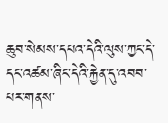ཆུབ་སེམས་དཔའ་དེའི་ལུས་ཀྱང་དེ་དང་འཚམ་ཞིང་དེའི་རྐྱེན་དུ་འབབ་པར་གནས་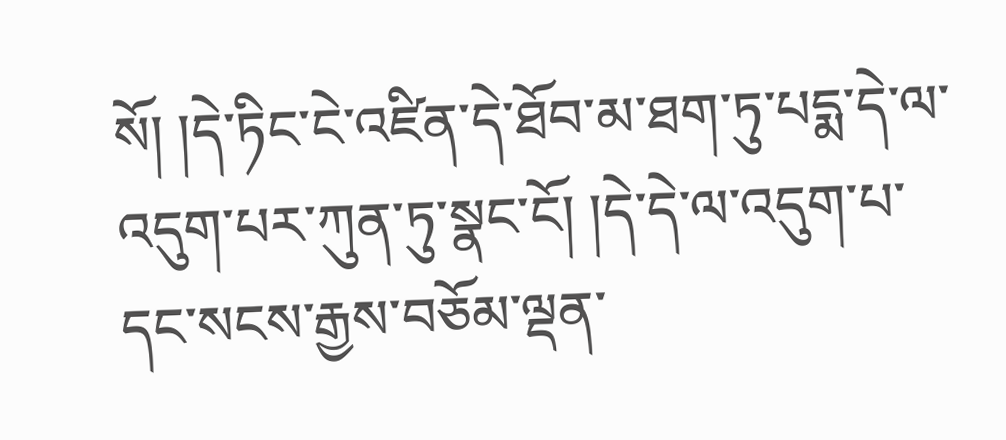སོ། །དེ་ཏིང་ངེ་འཛིན་དེ་ཐོབ་མ་ཐག་ཏུ་པདྨ་དེ་ལ་འདུག་པར་ཀུན་ཏུ་སྣང་ངོ། །དེ་དེ་ལ་འདུག་པ་དང་སངས་རྒྱས་བཅོམ་ལྡན་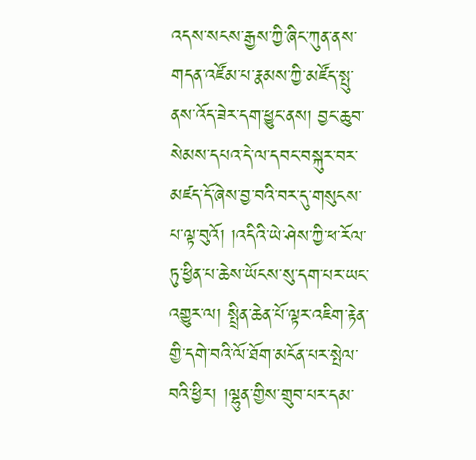འདས་སངས་རྒྱས་ཀྱི་ཞིང་ཀུན་ནས་གདན་འཛོམ་པ་རྣམས་ཀྱི་མཛོད་སྤུ་ནས་འོད་ཟེར་དག་ཕྱུང་ནས། བྱང་ཆུབ་སེམས་དཔའ་དེ་ལ་དབང་བསྐུར་བར་མཛད་དོ་ཞེས་བྱ་བའི་བར་དུ་གསུངས་པ་ལྟ་བུའོ། །འདིའི་ཡེ་ཤེས་ཀྱི་ཕ་རོལ་ཏུ་ཕྱིན་པ་ཆེས་ཡོངས་སུ་དག་པར་ཡང་འགྱུར་ལ། སྤྲིན་ཆེན་པོ་ལྟར་འཇིག་རྟེན་གྱི་དགེ་བའི་ལོ་ཐོག་མངོན་པར་སྤེལ་བའི་ཕྱིར། །ལྷུན་གྱིས་གྲུབ་པར་དམ་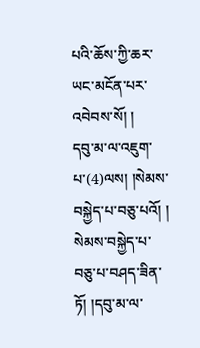པའི་ཆོས་ཀྱི་ཆར་ཡང་མངོན་པར་འབེབས་སོ། །
དབུ་མ་ལ་འཇུག་པ་(4)ལས། །སེམས་བསྐྱེད་པ་བཅུ་པའོ། །
སེམས་བསྐྱེད་པ་བཅུ་པ་བཤད་ཟིན་ཏོ། །དབུ་མ་ལ་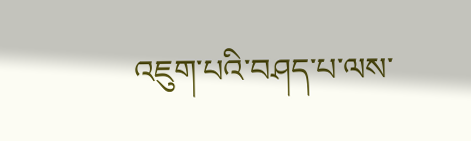འཇུག་པའི་བཤད་པ་ལས་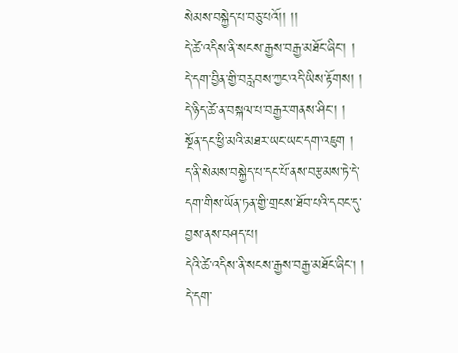སེམས་བསྐྱེད་པ་བཅུ་པའོ།། །།
དེ་ཚེ་འདིས་ནི་སངས་རྒྱས་བརྒྱ་མཐོང་ཞིང་། །
དེ་དག་བྱིན་གྱི་བརླབས་ཀྱང་འདི་ཡིས་རྟོགས། །
དེ་ཉིད་ཚེ་ན་བསྐལ་པ་བརྒྱར་གནས་ཤིང་། །
སྔོན་དང་ཕྱི་མའི་མཐར་ཡང་ཡང་དག་འཇུག །
ད་ནི་སེམས་བསྐྱེད་པ་དང་པོ་ནས་བརྩམས་ཏེ་དེ་དག་གིས་ཡོན་ཏན་གྱི་གྲངས་ཐོབ་པའི་དབང་དུ་བྱས་ནས་བཤད་པ།
དེའི་ཚེ་འདིས་ནི་སངས་རྒྱས་བརྒྱ་མཐོང་ཞིང། །
དེ་དག་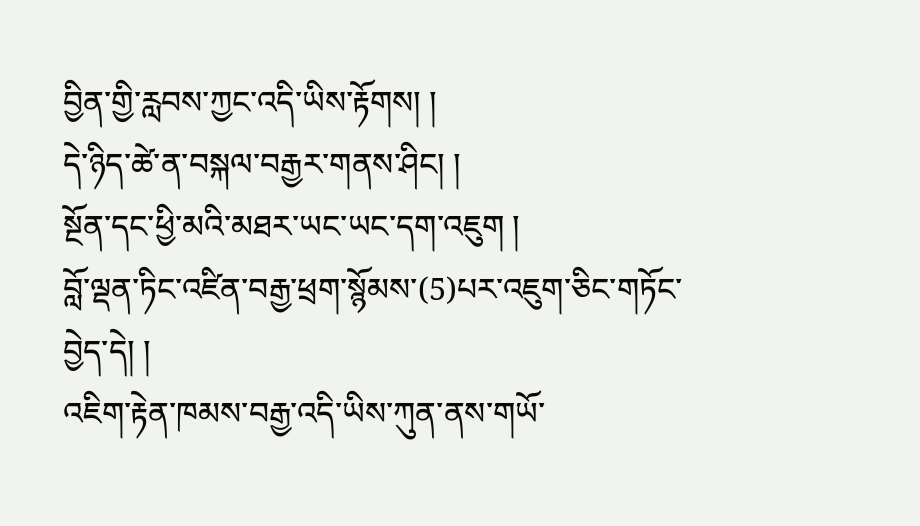བྱིན་གྱི་རླབས་ཀྱང་འདི་ཡིས་རྟོགས། །
དེ་ཉིད་ཚེ་ན་བསྐལ་བརྒྱར་གནས་ཤིང། །
སྔོན་དང་ཕྱི་མའི་མཐར་ཡང་ཡང་དག་འཇུག །
བློ་ལྡན་ཏིང་འཛིན་བརྒྱ་ཕྲག་སྙོམས་(5)པར་འཇུག་ཅིང་གཏོང་བྱེད་དེ། །
འཇིག་རྟེན་ཁམས་བརྒྱ་འདི་ཡིས་ཀུན་ནས་གཡོ་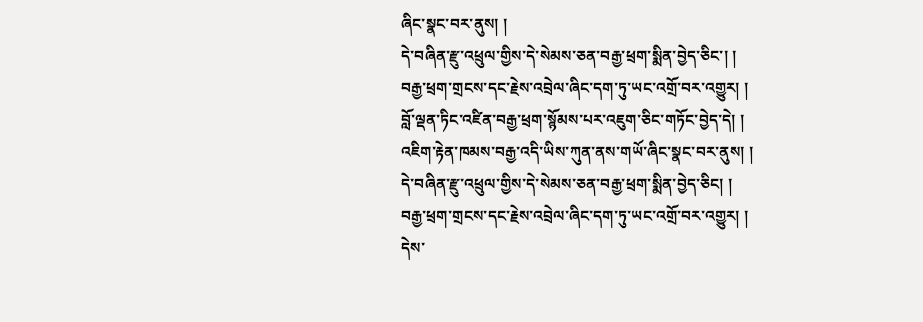ཞིང་སྣང་བར་ནུས། །
དེ་བཞིན་རྫུ་འཕྲུལ་གྱིས་དེ་སེམས་ཅན་བརྒྱ་ཕྲག་སྨིན་བྱེད་ཅིང་། །
བརྒྱ་ཕྲག་གྲངས་དང་རྗེས་འབྲེལ་ཞིང་དག་ཏུ་ཡང་འགྲོ་བར་འགྱུར། །
བློ་ལྡན་ཏིང་འཛིན་བརྒྱ་ཕྲག་སྙོམས་པར་འཇུག་ཅིང་གཏོང་བྱེད་དེ། །
འཇིག་རྟེན་ཁམས་བརྒྱ་འདི་ཡིས་ཀུན་ནས་གཡོ་ཞིང་སྣང་བར་ནུས། །
དེ་བཞིན་རྫུ་འཕྲུལ་གྱིས་དེ་སེམས་ཅན་བརྒྱ་ཕྲག་སྨིན་བྱེད་ཅིང། །
བརྒྱ་ཕྲག་གྲངས་དང་རྗེས་འབྲེལ་ཞིང་དག་ཏུ་ཡང་འགྲོ་བར་འགྱུར། །
དེས་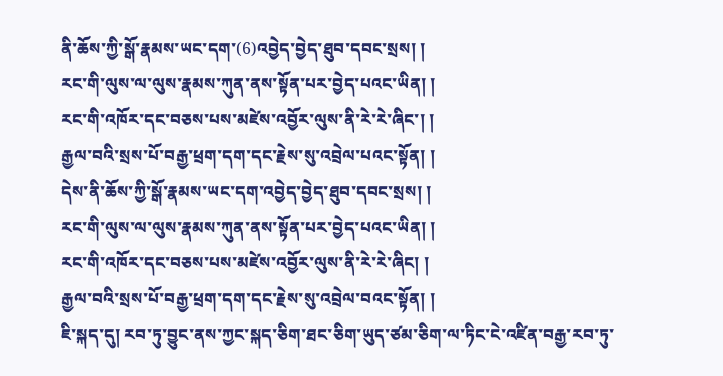ནི་ཆོས་ཀྱི་སྒོ་རྣམས་ཡང་དག་(6)འབྱེད་བྱེད་ཐུབ་དབང་སྲས། །
རང་གི་ལུས་ལ་ལུས་རྣམས་ཀུན་ནས་སྟོན་པར་བྱེད་པའང་ཡིན། །
རང་གི་འཁོར་དང་བཅས་པས་མཛེས་འབྱོར་ལུས་ནི་རེ་རེ་ཞིང་། །
རྒྱལ་བའི་སྲས་པོ་བརྒྱ་ཕྲག་དག་དང་རྗེས་སུ་འབྲེལ་པའང་སྟོན། །
དེས་ནི་ཆོས་ཀྱི་སྒོ་རྣམས་ཡང་དག་འབྱེད་བྱེད་ཐུབ་དབང་སྲས། །
རང་གི་ལུས་ལ་ལུས་རྣམས་ཀུན་ནས་སྟོན་པར་བྱེད་པའང་ཡིན། །
རང་གི་འཁོར་དང་བཅས་པས་མཛེས་འབྱོར་ལུས་ནི་རེ་རེ་ཞིང། །
རྒྱལ་བའི་སྲས་པོ་བརྒྱ་ཕྲག་དག་དང་རྗེས་སུ་འབྲེལ་བའང་སྟོན། །
ཇི་སྐད་དུ། རབ་ཏུ་བྱུང་ནས་ཀྱང་སྐད་ཅིག་ཐང་ཅིག་ཡུད་ཙམ་ཅིག་ལ་ཏིང་ངེ་འཛིན་བརྒྱ་རབ་ཏུ་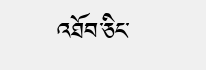འཐོབ་ཅིང་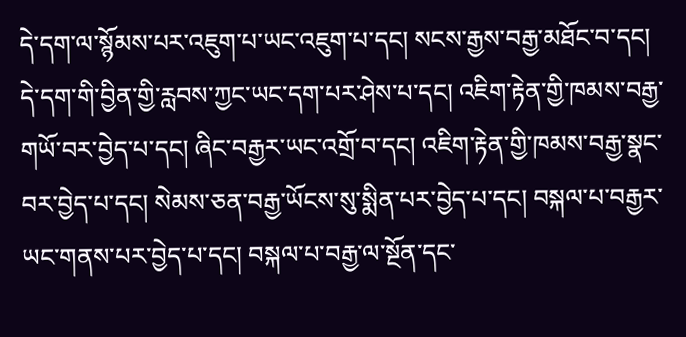དེ་དག་ལ་སྙོམས་པར་འཇུག་པ་ཡང་འཇུག་པ་དང། སངས་རྒྱས་བརྒྱ་མཐོང་བ་དང། དེ་དག་གི་བྱིན་གྱི་རླབས་ཀྱང་ཡང་དག་པར་ཤེས་པ་དང། འཇིག་རྟེན་གྱི་ཁམས་བརྒྱ་གཡོ་བར་བྱེད་པ་དང། ཞིང་བརྒྱར་ཡང་འགྲོ་བ་དང། འཇིག་རྟེན་གྱི་ཁམས་བརྒྱ་སྣང་བར་བྱེད་པ་དང། སེམས་ཅན་བརྒྱ་ཡོངས་སུ་སྨིན་པར་བྱེད་པ་དང། བསྐལ་པ་བརྒྱར་ཡང་གནས་པར་བྱེད་པ་དང། བསྐལ་པ་བརྒྱ་ལ་སྔོན་དང་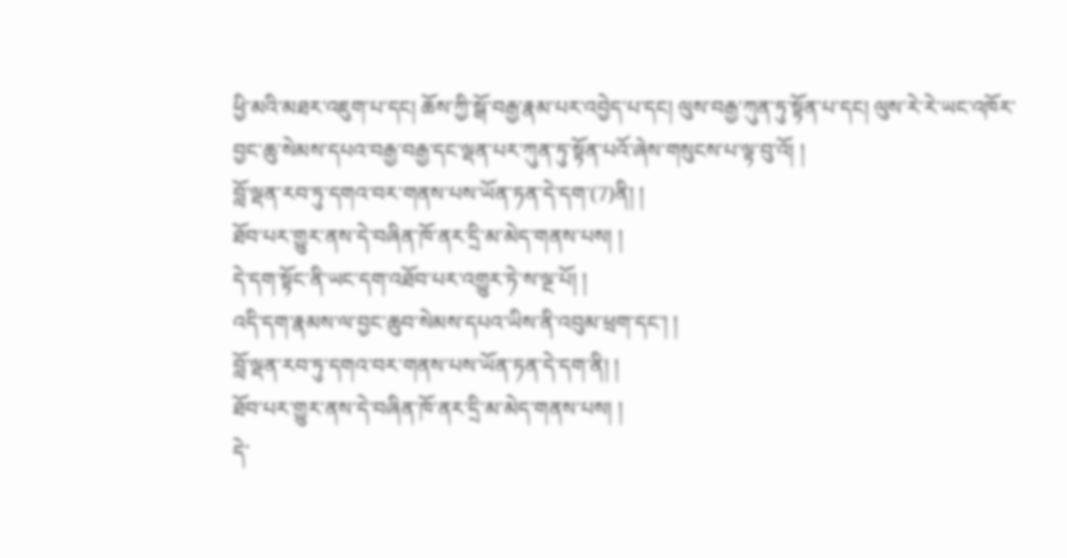ཕྱི་མའི་མཐར་འཇུག་པ་དང། ཆོས་ཀྱི་སྒོ་བརྒྱ་རྣམ་པར་འབྱེད་པ་དང། ལུས་བརྒྱ་ཀུན་ཏུ་སྟོན་པ་དང། ལུས་རེ་རེ་ཡང་འཁོར་བྱང་ཆུ་སེམས་དཔའ་བརྒྱ་བརྒྱ་དང་ལྡན་པར་ཀུན་ཏུ་སྟོན་པའོ་ཞེས་གསུངས་པ་ལྟ་བུ་འོ། །
བློ་ལྡན་རབ་ཏུ་དགའ་བར་གནས་པས་ཡོན་ཏན་དེ་དག་(7)ནི། །
ཐོབ་པར་གྱུར་ནས་དེ་བཞིན་ཁོ་ནར་དྲི་མ་མེད་གནས་པས། །
དེ་དག་སྟོང་ནི་ཡང་དག་འཐོབ་པར་འགྱུར་ཏེ་ས་ལྔ་པོ། །
འདི་དག་རྣམས་ལ་བྱང་ཆུབ་སེམས་དཔའ་ཡིས་ནི་འབུམ་ཕྲག་དང་། །
བློ་ལྡན་རབ་ཏུ་དགའ་བར་གནས་པས་ཡོན་ཏན་དེ་དག་ནི། །
ཐོབ་པར་གྱུར་ནས་དེ་བཞིན་ཁོ་ནར་དྲི་མ་མེད་གནས་པས། །
དེ་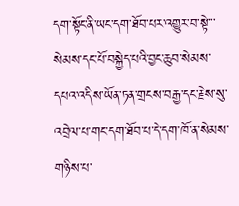དག་སྟོང་ནི་ཡང་དག་ཐོབ་པར་འགྱུར་བ་སྟེ་་་
སེམས་དང་པོ་བསྐྱེད་པའི་བྱང་ཆུབ་སེམས་དཔའ་འདིས་ཡོན་ཏན་གྲངས་བརྒྱ་དང་རྗེས་སུ་འབྲེལ་པ་གང་དག་ཐོབ་པ་དེ་དག་ཁོ་ན་སེམས་གཉིས་པ་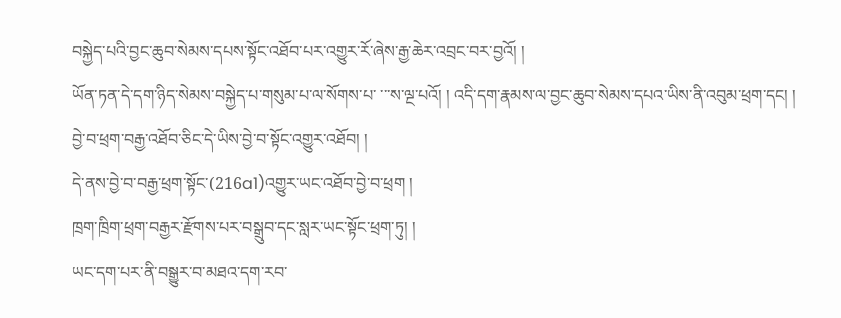བསྐྱེད་པའི་བྱང་ཆུབ་སེམས་དཔས་སྟོང་འཐོབ་པར་འགྱུར་རོ་ཞེས་རྒྱ་ཆེར་འབྲང་བར་བྱའོ། །
ཡོན་ཏན་དེ་དག་ཉིད་སེམས་བསྐྱེད་པ་གསུམ་པ་ལ་སོགས་པ་ ་་་ས་ལྔ་པའོ། ། འདི་དག་རྣམས་ལ་བྱང་ཆུབ་སེམས་དཔའ་ཡིས་ནི་འབུམ་ཕྲག་དང། །
བྱེ་བ་ཕྲག་བརྒྱ་འཐོབ་ཅིང་དེ་ཡིས་བྱེ་བ་སྟོང་འགྱུར་འཐོབ། །
དེ་ནས་བྱེ་བ་བརྒྱ་ཕྲག་སྟོང་(216a1)འགྱུར་ཡང་འཐོབ་བྱེ་བ་ཕྲག །
ཁྲག་ཁྲིག་ཕྲག་བརྒྱར་རྫོགས་པར་བསྒྲུབ་དང་སླར་ཡང་སྟོང་ཕྲག་ཏུ། །
ཡང་དག་པར་ནི་བསྒྱུར་བ་མཐའ་དག་རབ་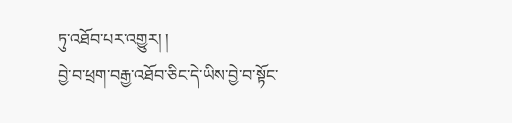ཏུ་འཐོབ་པར་འགྱུར། །
བྱེ་བ་ཕྲག་བརྒྱ་འཐོབ་ཅིང་དེ་ཡིས་བྱེ་བ་སྟོང་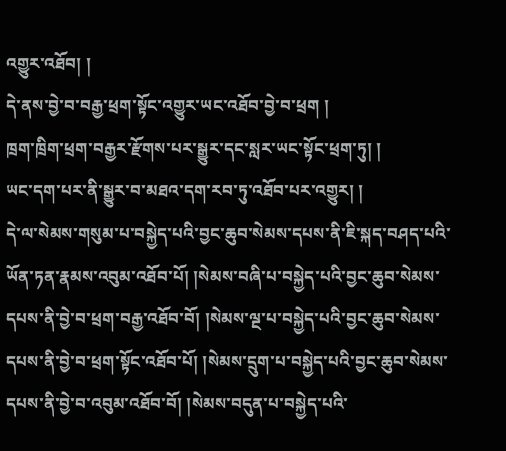འགྱུར་འཐོབ། །
དེ་ནས་བྱེ་བ་བརྒྱ་ཕྲག་སྟོང་འགྱུར་ཡང་འཐོབ་བྱེ་བ་ཕྲག །
ཁྲག་ཁྲིག་ཕྲག་བརྒྱར་རྫོགས་པར་སྒྱུར་དང་སླར་ཡང་སྟོང་ཕྲག་ཏུ། །
ཡང་དག་པར་ནི་སྒྱུར་བ་མཐའ་དག་རབ་ཏུ་འཐོབ་པར་འགྱུར། །
དེ་ལ་སེམས་གསུམ་པ་བསྐྱེད་པའི་བྱང་ཆུབ་སེམས་དཔས་ནི་ཇི་སྐད་བཤད་པའི་ཡོན་ཏན་རྣམས་འབུམ་འཐོབ་པོ། །སེམས་བཞི་པ་བསྐྱེད་པའི་བྱང་ཆུབ་སེམས་དཔས་ནི་བྱེ་བ་ཕྲག་བརྒྱ་འཐོབ་བོ། །སེམས་ལྔ་པ་བསྐྱེད་པའི་བྱང་ཆུབ་སེམས་དཔས་ནི་བྱེ་བ་ཕྲག་སྟོང་འཐོབ་པོ། །སེམས་དྲུག་པ་བསྐྱེད་པའི་བྱང་ཆུབ་སེམས་དཔས་ནི་བྱེ་བ་འབུམ་འཐོབ་བོ། །སེམས་བདུན་པ་བསྐྱེད་པའི་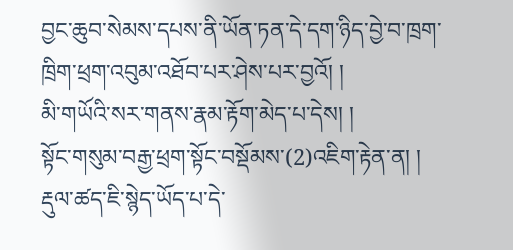བྱང་ཆུབ་སེམས་དཔས་ནི་ཡོན་ཏན་དེ་དག་ཉིད་བྱེ་བ་ཁྲག་ཁྲིག་ཕྲག་འབུམ་འཐོབ་པར་ཤེས་པར་བྱའོ། །
མི་གཡོའི་སར་གནས་རྣམ་རྟོག་མེད་པ་དེས། །
སྟོང་གསུམ་བརྒྱ་ཕྲག་སྟོང་བསྡོམས་(2)འཇིག་རྟེན་ན། །
རྡུལ་ཚད་ཇི་སྙེད་ཡོད་པ་དེ་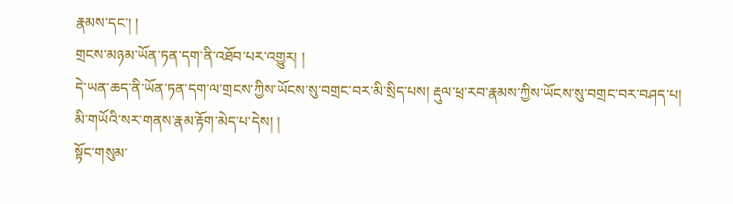རྣམས་དང་། །
གྲངས་མཉམ་ཡོན་ཏན་དག་ནི་འཐོབ་པར་འགྱུར། །
དེ་ཡན་ཆད་ནི་ཡོན་ཏན་དག་ལ་གྲངས་ཀྱིས་ཡོངས་སུ་བགྲང་བར་མི་སྲིད་པས། རྡུལ་ཕྲ་རབ་རྣམས་ཀྱིས་ཡོངས་སུ་བགྲང་བར་བཤད་པ།
མི་གཡོའི་སར་གནས་རྣམ་རྟོག་མེད་པ་དེས། །
སྟོང་གསུམ་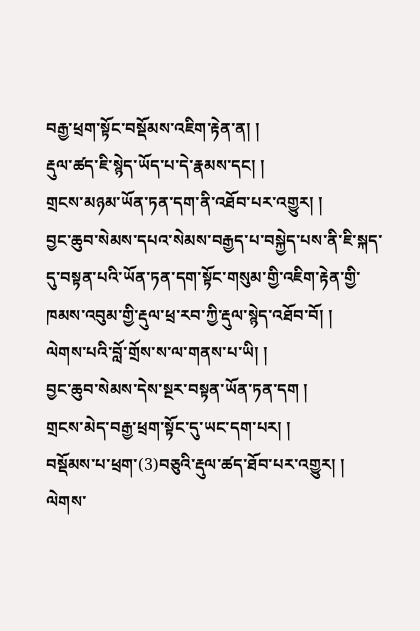བརྒྱ་ཕྲག་སྟོང་བསྡོམས་འཇིག་རྟེན་ན། །
རྡུལ་ཚད་ཇི་སྙེད་ཡོད་པ་དེ་རྣམས་དང། །
གྲངས་མཉམ་ཡོན་ཏན་དག་ནི་འཐོབ་པར་འགྱུར། །
བྱང་ཆུབ་སེམས་དཔའ་སེམས་བརྒྱད་པ་བསྐྱེད་པས་ནི་ཇི་སྐད་དུ་བསྟན་པའི་ཡོན་ཏན་དག་སྟོང་གསུམ་གྱི་འཇིག་རྟེན་གྱི་ཁམས་འབུམ་གྱི་རྡུལ་ཕྲ་རབ་ཀྱི་རྡུལ་སྙེད་འཐོབ་བོ། །
ལེགས་པའི་བློ་གྲོས་ས་ལ་གནས་པ་ཡི། །
བྱང་ཆུབ་སེམས་དེས་སྔར་བསྟན་ཡོན་ཏན་དག །
གྲངས་མེད་བརྒྱ་ཕྲག་སྟོང་དུ་ཡང་དག་པར། །
བསྡོམས་པ་ཕྲག་(3)བཅུའི་རྡུལ་ཚད་ཐོབ་པར་འགྱུར། །
ལེགས་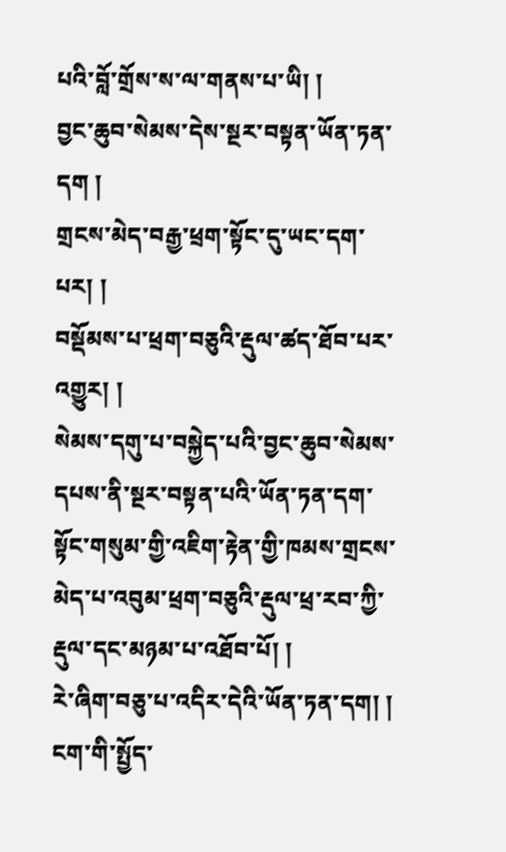པའི་བློ་གྲོས་ས་ལ་གནས་པ་ཡི། །
བྱང་ཆུབ་སེམས་དེས་སྔར་བསྟན་ཡོན་ཏན་དག །
གྲངས་མེད་བརྒྱ་ཕྲག་སྟོང་དུ་ཡང་དག་པར། །
བསྡོམས་པ་ཕྲག་བཅུའི་རྡུལ་ཚད་ཐོབ་པར་འགྱུར། །
སེམས་དགུ་པ་བསྐྱེད་པའི་བྱང་ཆུབ་སེམས་དཔས་ནི་སྔར་བསྟན་པའི་ཡོན་ཏན་དག་སྟོང་གསུམ་གྱི་འཇིག་རྟེན་གྱི་ཁམས་གྲངས་མེད་པ་འབུམ་ཕྲག་བཅུའི་རྡུལ་ཕྲ་རབ་ཀྱི་རྡུལ་དང་མཉམ་པ་འཐོབ་པོ། །
རེ་ཞིག་བཅུ་པ་འདིར་དེའི་ཡོན་ཏན་དག། །
ངག་གི་སྤྱོད་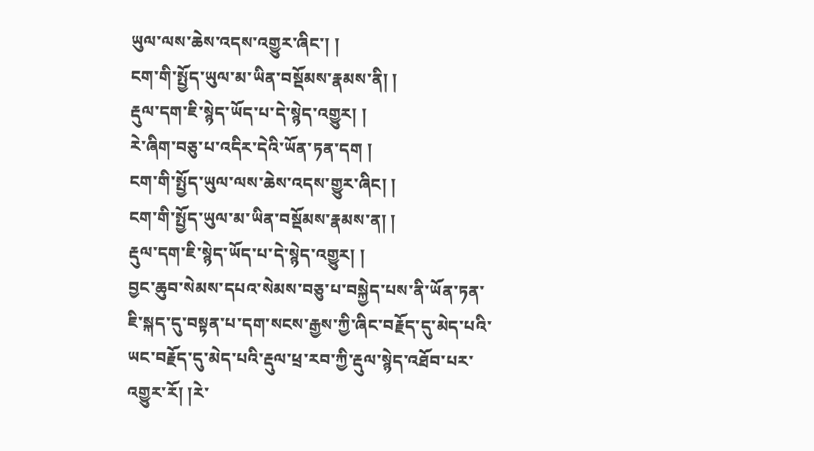ཡུལ་ལས་ཆེས་འདས་འགྱུར་ཞིང་། །
ངག་གི་སྤྱོད་ཡུལ་མ་ཡིན་བསྡོམས་རྣམས་ནི། །
རྡུལ་དག་ཇི་སྙེད་ཡོད་པ་དེ་སྙེད་འགྱུར། །
རེ་ཞིག་བཅུ་པ་འདིར་དེའི་ཡོན་ཏན་དག །
ངག་གི་སྤྱོད་ཡུལ་ལས་ཆེས་འདས་གྱུར་ཞིང། །
ངག་གི་སྤྱོད་ཡུལ་མ་ཡིན་བསྡོམས་རྣམས་ན། །
རྡུལ་དག་ཇི་སྙེད་ཡོད་པ་དེ་སྙེད་འགྱུར། །
བྱང་ཆུབ་སེམས་དཔའ་སེམས་བཅུ་པ་བསྐྱེད་པས་ནི་ཡོན་ཏན་ཇི་སྐད་དུ་བསྟན་པ་དག་སངས་རྒྱས་ཀྱི་ཞིང་བརྗོད་དུ་མེད་པའི་ཡང་བརྗོད་དུ་མེད་པའི་རྡུལ་ཕྲ་རབ་ཀྱི་རྡུལ་སྙེད་འཐོབ་པར་འགྱུར་རོ། །རེ་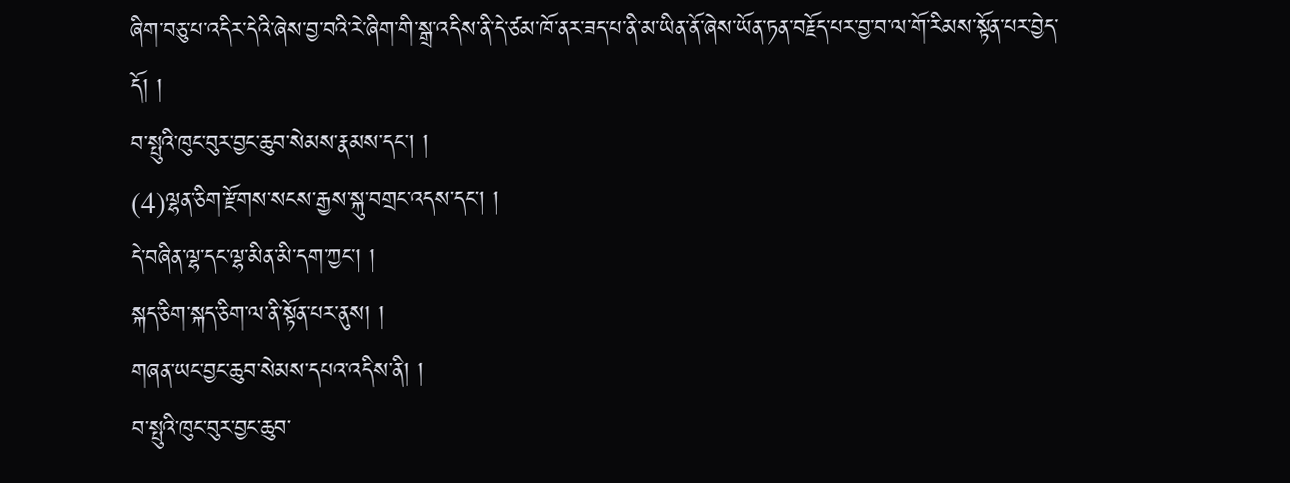ཞིག་བཅུ་པ་འདིར་དེའི་ཞེས་བྱ་བའི་རེ་ཞིག་གི་སྒྲ་འདིས་ནི་དེ་ཙམ་ཁོ་ནར་ཟད་པ་ནི་མ་ཡིན་ནོ་ཞེས་ཡོན་ཏན་བརྗོད་པར་བྱ་བ་ལ་གོ་རིམས་སྟོན་པར་བྱེད་དོ། །
བ་སྤུའི་ཁུང་བུར་བྱང་ཆུབ་སེམས་རྣམས་དང་། །
(4)ལྷན་ཅིག་རྫོགས་སངས་རྒྱས་སྐུ་བགྲང་འདས་དང་། །
དེ་བཞིན་ལྷ་དང་ལྷ་མིན་མི་དག་ཀྱང་། །
སྐད་ཅིག་སྐད་ཅིག་ལ་ནི་སྟོན་པར་ནུས། །
གཞན་ཡང་བྱང་ཆུབ་སེམས་དཔའ་འདིས་ནི། །
བ་སྤུའི་ཁུང་བུར་བྱང་ཆུབ་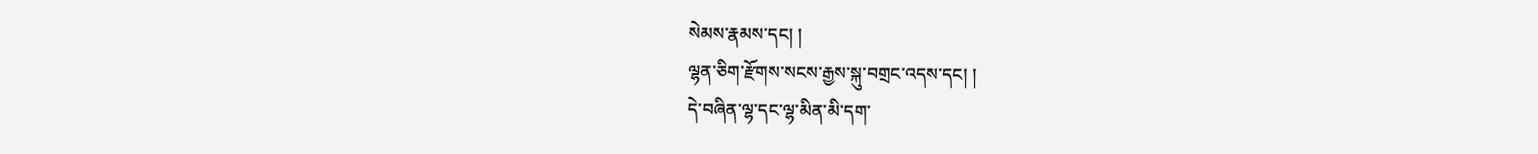སེམས་རྣམས་དང། །
ལྷན་ཅིག་རྫོགས་སངས་རྒྱས་སྐུ་བགྲང་འདས་དང། །
དེ་བཞིན་ལྷ་དང་ལྷ་མིན་མི་དག་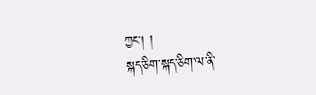ཀྱང། །
སྐད་ཅིག་སྐད་ཅིག་ལ་ནི་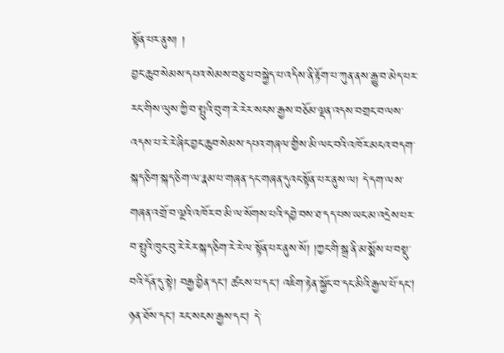སྟོན་པར་ནུས། །
བྱང་ཆུབ་སེམས་དཔའ་སེམས་བཅུ་པ་བསྐྱེད་པ་འདིས་ནི་རྟོག་པ་ཀུན་ནས་རྒྱུ་བ་མེད་པར་རང་གིས་ལུས་ཀྱི་བ་སྤུའི་བུ་ག་རེ་རེར་སངས་རྒྱས་བཅོམ་ལྡན་འདས་བགྲང་བ་ལས་འདས་པ་རེ་རེ་ཞིང་བྱང་ཆུབ་སེམས་དཔའ་གཞལ་གྱིས་མི་ལང་བའི་འཁོར་མངའ་བདག་སྐད་ཅིག་སྐད་ཅིག་ལ་རྣམ་པ་གཞན་དང་གཞན་དུའང་སྟོན་པར་ནུས་ལ། དེ་དག་ལས་གཞན་འགྲོ་བ་ལྔའི་འཁོར་བ་མི་ལ་སོགས་པའི་དབྱེ་བས་ཐ་དད་པས་ཡང་མ་འདྲེས་པར་བ་སྤུའི་ཁུང་བུ་རེ་རེར་སྐད་ཅིག་རེ་རེ་ལ་སྟོན་པར་ནུས་སོ། །ཀྱང་གི་སྒྲ་ནི་མ་སྨོས་པ་བསྡུ་བའི་དོན་དུ་སྟེ། བརྒྱ་བྱིན་དང། ཚངས་པ་དང། འཇིག་རྟེན་སྐྱོང་བ་དང་མིའི་རྒྱལ་པོ་དང། ཉན་ཐོས་དང། རང་སངས་རྒྱས་དང། དེ་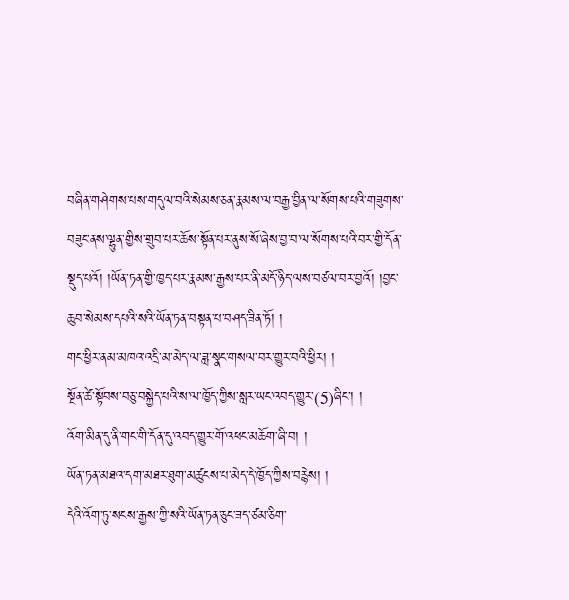བཞིན་གཤེགས་པས་གདུལ་བའི་སེམས་ཅན་རྣམས་ལ་བརྒྱ་བྱིན་ལ་སོགས་པའི་གཟུགས་བཟུང་ནས་ལྷུན་གྱིས་གྲུབ་པར་ཆོས་སྟོན་པར་ནུས་སོ་ཞེས་བྱ་བ་ལ་སོགས་པའི་བར་གྱི་དོན་སྡུད་པའོ། །ཡོན་ཏན་གྱི་ཁྱད་པར་རྣམས་རྒྱས་པར་ནི་མདོ་ཉིད་ལས་བཙལ་བར་བྱའོ། །བྱང་ཆུབ་སེམས་དཔའི་སའི་ཡོན་ཏན་བསྟན་པ་བཤད་ཟིན་ཏོ། །
གང་ཕྱིར་ནམ་མཁའ་འདྲི་མ་མེད་ལ་ཟླ་སྣང་གསལ་བར་གྱུར་བའི་ཕྱིར། །
སྔོན་ཚེ་སྟོབས་བཅུ་བསྐྱེད་པའི་ས་ལ་ཁྱོད་ཀྱིས་སླར་ཡང་འབད་གྱུར་(5)ཞིང་། །
འོག་མིན་དུ་ནི་གང་གི་དོན་དུ་འབད་གྱུར་གོ་འཕང་མཆོག་ཞི་བ། །
ཡོན་ཏན་མཐའ་དག་མཐར་ཐུག་མཚུངས་པ་མེད་དེ་ཁྱོད་ཀྱིས་བརྙེས། །
དེའི་འོག་ཏུ་སངས་རྒྱས་ཀྱི་སའི་ཡོན་ཏན་ཅུང་ཟད་ཙམ་ཅིག་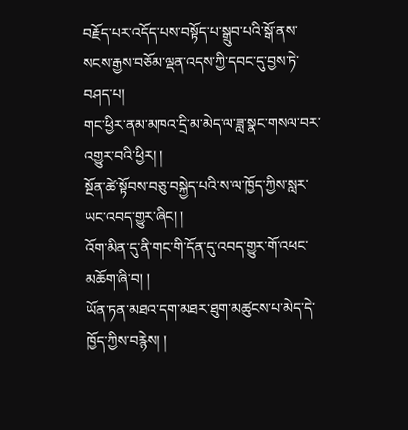བརྗོད་པར་འདོད་པས་བསྟོད་པ་སྒྲུབ་པའི་སྒོ་ནས་སངས་རྒྱས་བཅོམ་ལྡན་འདས་ཀྱི་དབང་དུ་བྱས་ཏེ་བཤད་པ།
གང་ཕྱིར་ནམ་མཁའ་དྲི་མ་མེད་ལ་ཟླ་སྣང་གསལ་བར་འགྱུར་བའི་ཕྱིར། །
སྔོན་ཚེ་སྟོབས་བཅུ་བསྐྱེད་པའི་ས་ལ་ཁྱོད་ཀྱིས་སླར་ཡང་འབད་གྱུར་ཞིང། །
འོག་མིན་དུ་ནི་གང་གི་དོན་དུ་འབད་གྱུར་གོ་འཕང་མཆོག་ཞི་བ། །
ཡོན་ཏན་མཐའ་དག་མཐར་ཐུག་མཚུངས་པ་མེད་དེ་ཁྱོད་ཀྱིས་བརྙེས། །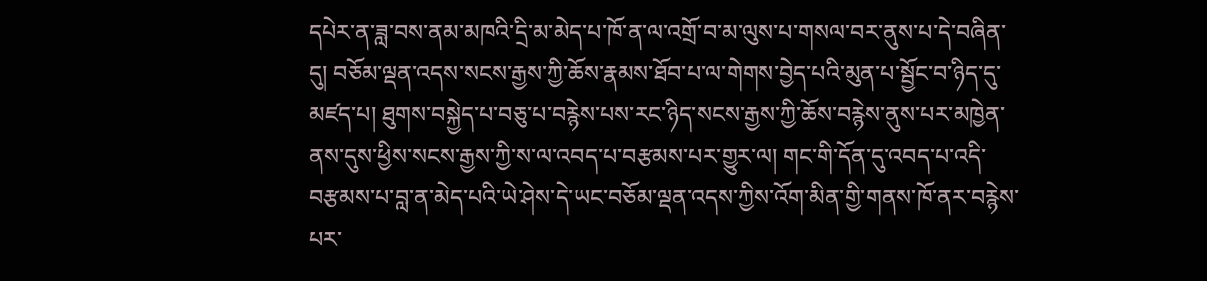དཔེར་ན་ཟླ་བས་ནམ་མཁའི་དྲི་མ་མེད་པ་ཁོ་ན་ལ་འགྲོ་བ་མ་ལུས་པ་གསལ་བར་ནུས་པ་དེ་བཞིན་དུ། བཅོམ་ལྡན་འདས་སངས་རྒྱས་ཀྱི་ཆོས་རྣམས་ཐོབ་པ་ལ་གེགས་བྱེད་པའི་མུན་པ་སྦྱོང་བ་ཉིད་དུ་མཛད་པ། ཐུགས་བསྐྱེད་པ་བཅུ་པ་བརྙེས་པས་རང་ཉིད་སངས་རྒྱས་ཀྱི་ཆོས་བརྙེས་ནུས་པར་མཁྱེན་ནས་དུས་ཕྱིས་སངས་རྒྱས་ཀྱི་ས་ལ་འབད་པ་བརྩམས་པར་གྱུར་ལ། གང་གི་དོན་དུ་འབད་པ་འདི་བརྩམས་པ་བླ་ན་མེད་པའི་ཡེ་ཤེས་དེ་ཡང་བཅོམ་ལྡན་འདས་ཀྱིས་འོག་མིན་གྱི་གནས་ཁོ་ནར་བརྙེས་པར་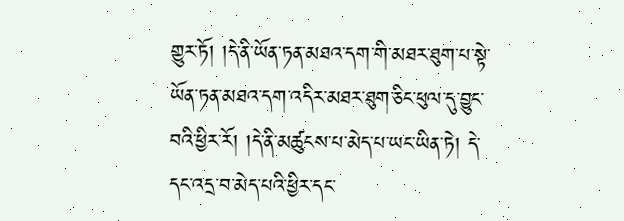གྱུར་ཏོ། །དེ་ནི་ཡོན་ཏན་མཐའ་དག་གི་མཐར་ཐུག་པ་སྟེ་ཡོན་ཏན་མཐའ་དག་འདིར་མཐར་ཐུག་ཅིང་ཕུལ་དུ་བྱུང་བའི་ཕྱིར་རོ། །དེ་ནི་མཚུངས་པ་མེད་པ་ཡང་ཡིན་ཏེ། དེ་དང་འདྲ་བ་མེད་པའི་ཕྱིར་དང་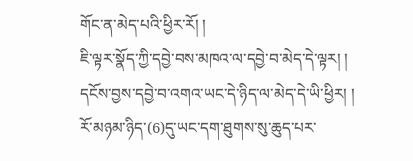གོང་ན་མེད་པའི་ཕྱིར་རོ། །
ཇི་ལྟར་སྣོད་ཀྱི་དབྱེ་བས་མཁའ་ལ་དབྱེ་བ་མེད་དེ་ལྟར། །
དངོས་བྱས་དབྱེ་བ་འགའ་ཡང་དེ་ཉིད་ལ་མེད་དེ་ཡི་ཕྱིར། །
རོ་མཉམ་ཉིད་(6)དུ་ཡང་དག་ཐུགས་སུ་ཆུད་པར་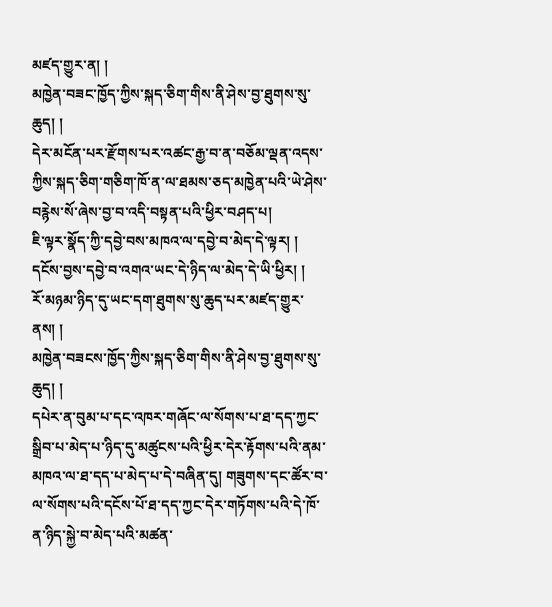མཛད་གྱུར་ན། །
མཁྱེན་བཟང་ཁྱོད་ཀྱིས་སྐད་ཅིག་གིས་ནི་ཤེས་བྱ་ཐུགས་སུ་ཆུད། །
དེར་མངོན་པར་རྫོགས་པར་འཚང་རྒྱ་བ་ན་བཅོམ་ལྡན་འདས་ཀྱིས་སྐད་ཅིག་གཅིག་ཁོ་ན་ལ་ཐམས་ཅད་མཁྱེན་པའི་ཡེ་ཤེས་བརྙེས་སོ་ཞེས་བྱ་བ་འདི་བསྟན་པའི་ཕྱིར་བཤད་པ།
ཇི་ལྟར་སྣོད་ཀྱི་དབྱེ་བས་མཁའ་ལ་དབྱེ་བ་མེད་དེ་ལྟར། །
དངོས་བྱས་དབྱེ་བ་འགའ་ཡང་དེ་ཉིད་ལ་མེད་དེ་ཡི་ཕྱིར། །
རོ་མཉམ་ཉིད་དུ་ཡང་དག་ཐུགས་སུ་ཆུད་པར་མཛད་གྱུར་ནས། །
མཁྱེན་བཟངས་ཁྱོད་ཀྱིས་སྐད་ཅིག་གིས་ནི་ཤེས་བྱ་ཐུགས་སུ་ཆུད། །
དཔེར་ན་བུམ་པ་དང་འཁར་གཞོང་ལ་སོགས་པ་ཐ་དད་ཀྱང་སྒྲིབ་པ་མེད་པ་ཉིད་དུ་མཚུངས་པའི་ཕྱིར་དེར་རྟོགས་པའི་ནམ་མཁའ་ལ་ཐ་དད་པ་མེད་པ་དེ་བཞིན་དུ། གཟུགས་དང་ཚོར་བ་ལ་སོགས་པའི་དངོས་པོ་ཐ་དད་ཀྱང་དེར་གཏོགས་པའི་དེ་ཁོ་ན་ཉིད་སྐྱེ་བ་མེད་པའི་མཚན་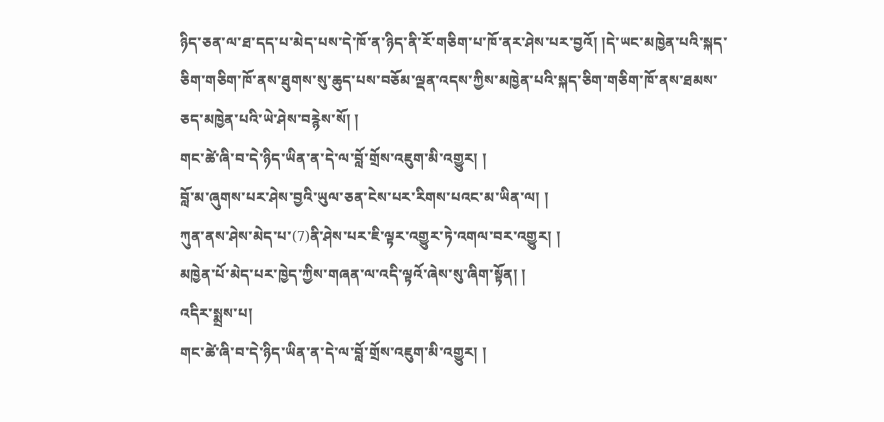ཉིད་ཅན་ལ་ཐ་དད་པ་མེད་པས་དེ་ཁོ་ན་ཉིད་ནི་རོ་གཅིག་པ་ཁོ་ནར་ཤེས་པར་བྱའོ། །དེ་ཡང་མཁྱེན་པའི་སྐད་ཅིག་གཅིག་ཁོ་ནས་ཐུགས་སུ་ཆུད་པས་བཅོམ་ལྡན་འདས་ཀྱིས་མཁྱེན་པའི་སྐད་ཅིག་གཅིག་ཁོ་ནས་ཐམས་ཅད་མཁྱེན་པའི་ཡེ་ཤེས་བརྙེས་སོ། །
གང་ཚེ་ཞི་བ་དེ་ཉིད་ཡིན་ན་དེ་ལ་བློ་གྲོས་འཇུག་མི་འགྱུར། །
བློ་མ་ཞུགས་པར་ཤེས་བྱའི་ཡུལ་ཅན་ངེས་པར་རིགས་པའང་མ་ཡིན་ལ། །
ཀུན་ནས་ཤེས་མེད་པ་(7)ནི་ཤེས་པར་ཇི་ལྟར་འགྱུར་ཏེ་འགལ་བར་འགྱུར། །
མཁྱེན་པོ་མེད་པར་ཁྱེད་ཀྱིས་གཞན་ལ་འདི་ལྟའོ་ཞེས་སུ་ཞིག་སྟོན། །
འདིར་སྨྲས་པ།
གང་ཚེ་ཞི་བ་དེ་ཉིད་ཡིན་ན་དེ་ལ་བློ་གྲོས་འཇུག་མི་འགྱུར། །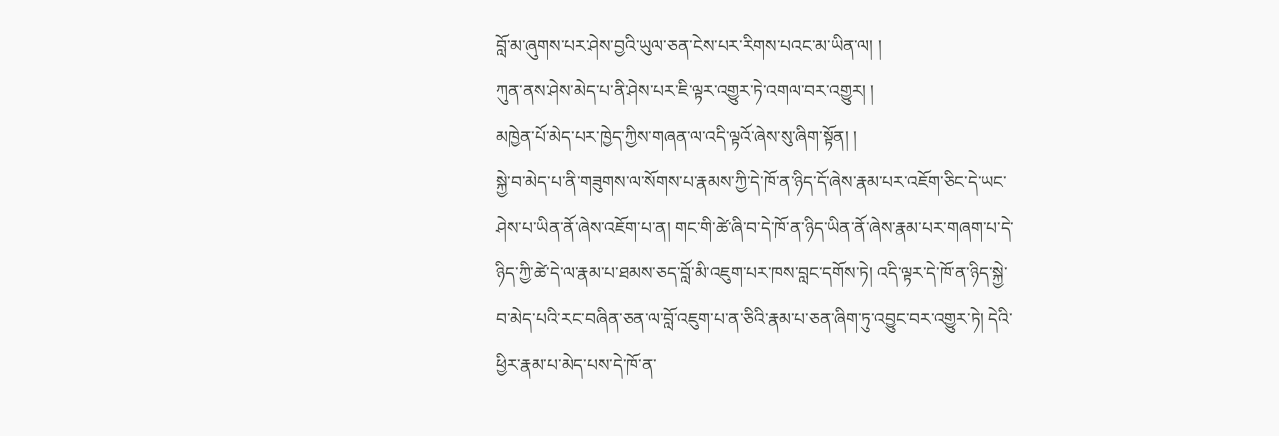བློ་མ་ཞུགས་པར་ཤེས་བྱའི་ཡུལ་ཅན་ངེས་པར་རིགས་པའང་མ་ཡིན་ལ། །
ཀུན་ནས་ཤེས་མེད་པ་ནི་ཤེས་པར་ཇི་ལྟར་འགྱུར་ཏེ་འགལ་བར་འགྱུར། །
མཁྱེན་པོ་མེད་པར་ཁྱེད་ཀྱིས་གཞན་ལ་འདི་ལྟའོ་ཞེས་སུ་ཞིག་སྟོན། །
སྐྱེ་བ་མེད་པ་ནི་གཟུགས་ལ་སོགས་པ་རྣམས་ཀྱི་དེ་ཁོ་ན་ཉིད་དོ་ཞེས་རྣམ་པར་འཇོག་ཅིང་དེ་ཡང་ཤེས་པ་ཡིན་ནོ་ཞེས་འཇོག་པ་ན། གང་གི་ཚེ་ཞི་བ་དེ་ཁོ་ན་ཉིད་ཡིན་ནོ་ཞེས་རྣམ་པར་གཞག་པ་དེ་ཉིད་ཀྱི་ཚེ་དེ་ལ་རྣམ་པ་ཐམས་ཅད་བློ་མི་འཇུག་པར་ཁས་བླང་དགོས་ཏེ། འདི་ལྟར་དེ་ཁོ་ན་ཉིད་སྐྱེ་བ་མེད་པའི་རང་བཞིན་ཅན་ལ་བློ་འཇུག་པ་ན་ཅིའི་རྣམ་པ་ཅན་ཞིག་ཏུ་འབྱུང་བར་འགྱུར་ཏེ། དེའི་ཕྱིར་རྣམ་པ་མེད་པས་དེ་ཁོ་ན་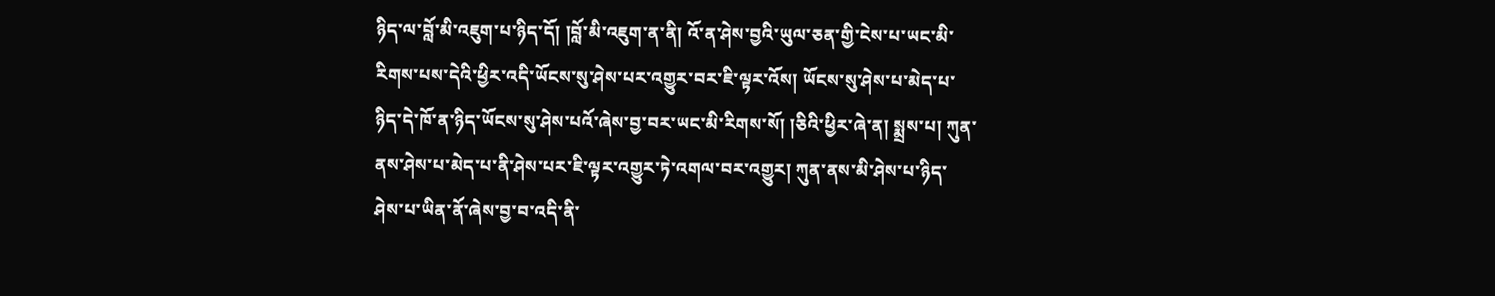ཉིད་ལ་བློ་མི་འཇུག་པ་ཉིད་དོ། །བློ་མི་འཇུག་ན་ནི། འོ་ན་ཤེས་བྱའི་ཡུལ་ཅན་གྱི་ངེས་པ་ཡང་མི་རིགས་པས་དེའི་ཕྱིར་འདི་ཡོངས་སུ་ཤེས་པར་འགྱུར་བར་ཇི་ལྟར་འོས། ཡོངས་སུ་ཤེས་པ་མེད་པ་ཉིད་དེ་ཁོ་ན་ཉིད་ཡོངས་སུ་ཤེས་པའོ་ཞེས་བྱ་བར་ཡང་མི་རིགས་སོ། །ཅིའི་ཕྱིར་ཞེ་ན། སྨྲས་པ། ཀུན་ནས་ཤེས་པ་མེད་པ་ནི་ཤེས་པར་ཇི་ལྟར་འགྱུར་ཏེ་འགལ་བར་འགྱུར། ཀུན་ནས་མི་ཤེས་པ་ཉིད་ཤེས་པ་ཡིན་ནོ་ཞེས་བྱ་བ་འདི་ནི་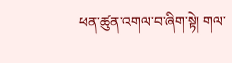ཕན་ཚུན་འགལ་བ་ཞིག་སྟེ། གལ་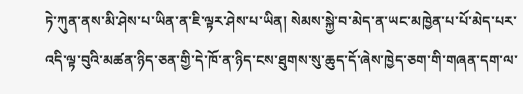ཏེ་ཀུན་ནས་མི་ཤེས་པ་ཡིན་ན་ཇི་ལྟར་ཤེས་པ་ཡིན། སེམས་སྐྱེ་བ་མེད་ན་ཡང་མཁྱེན་པ་པོ་མེད་པར་འདི་ལྟ་བུའི་མཚན་ཉིད་ཅན་གྱི་དེ་ཁོ་ན་ཉིད་ངས་ཐུགས་སུ་ཆུད་དོ་ཞེས་ཁྱེད་ཅག་གི་གཞན་དག་ལ་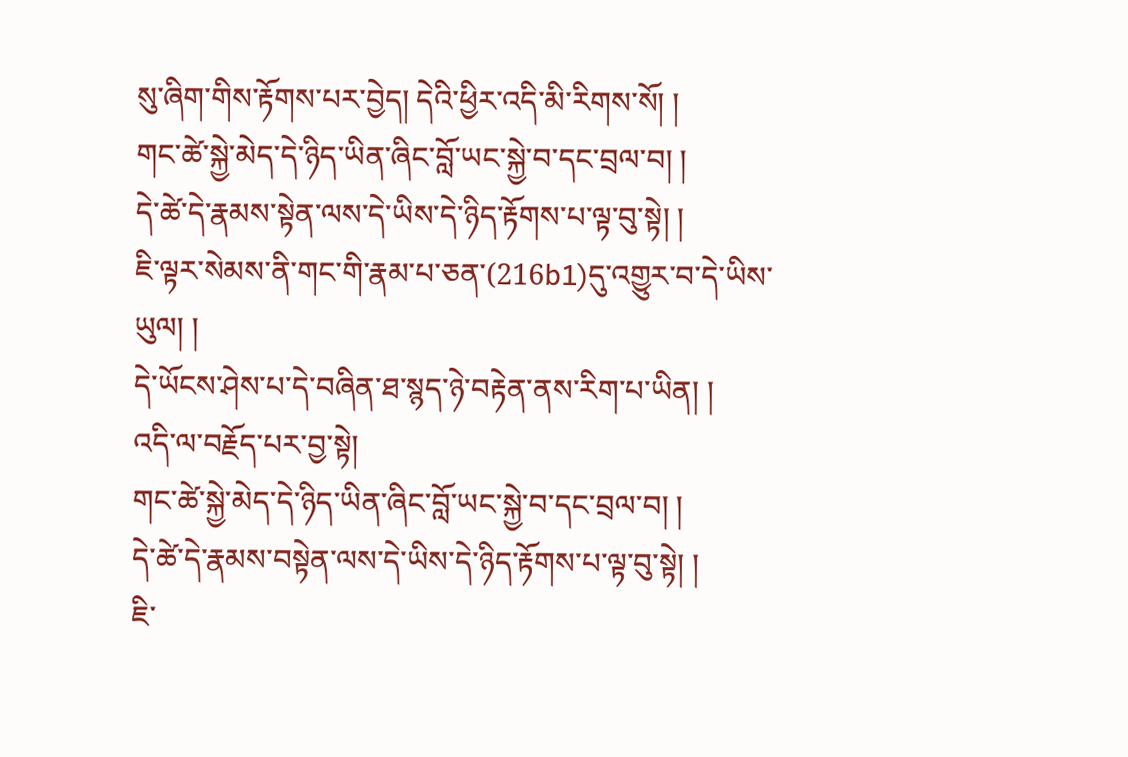སུ་ཞིག་གིས་རྟོགས་པར་བྱེད། དེའི་ཕྱིར་འདི་མི་རིགས་སོ། །
གང་ཚེ་སྐྱེ་མེད་དེ་ཉིད་ཡིན་ཞིང་བློ་ཡང་སྐྱེ་བ་དང་བྲལ་བ། །
དེ་ཚེ་དེ་རྣམས་སྟེན་ལས་དེ་ཡིས་དེ་ཉིད་རྟོགས་པ་ལྟ་བུ་སྟེ། །
ཇི་ལྟར་སེམས་ནི་གང་གི་རྣམ་པ་ཅན་(216b1)དུ་འགྱུར་བ་དེ་ཡིས་ཡུལ། །
དེ་ཡོངས་ཤེས་པ་དེ་བཞིན་ཐ་སྙད་ཉེ་བརྟེན་ནས་རིག་པ་ཡིན། །
འདི་ལ་བརྗོད་པར་བྱ་སྟེ།
གང་ཚེ་སྐྱེ་མེད་དེ་ཉིད་ཡིན་ཞིང་བློ་ཡང་སྐྱེ་བ་དང་བྲལ་བ། །
དེ་ཚེ་དེ་རྣམས་བསྟེན་ལས་དེ་ཡིས་དེ་ཉིད་རྟོགས་པ་ལྟ་བུ་སྟེ། །
ཇི་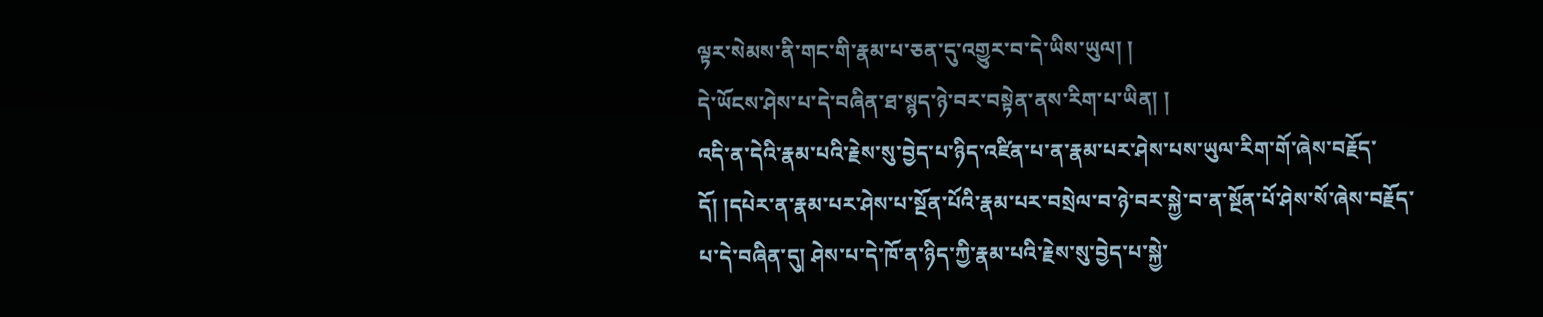ལྟར་སེམས་ནི་གང་གི་རྣམ་པ་ཅན་དུ་འགྱུར་བ་དེ་ཡིས་ཡུལ། །
དེ་ཡོངས་ཤེས་པ་དེ་བཞིན་ཐ་སྙད་ཉེ་བར་བསྟེན་ནས་རིག་པ་ཡིན། །
འདི་ན་དེའི་རྣམ་པའི་རྗེས་སུ་བྱེད་པ་ཉིད་འཛིན་པ་ན་རྣམ་པར་ཤེས་པས་ཡུལ་རིག་གོ་ཞེས་བརྗོད་དོ། །དཔེར་ན་རྣམ་པར་ཤེས་པ་སྔོན་པོའི་རྣམ་པར་བསྲེལ་བ་ཉེ་བར་སྐྱེ་བ་ན་སྔོན་པོ་ཤེས་སོ་ཞེས་བརྗོད་པ་དེ་བཞིན་དུ། ཤེས་པ་དེ་ཁོ་ན་ཉིད་ཀྱི་རྣམ་པའི་རྗེས་སུ་བྱེད་པ་སྐྱེ་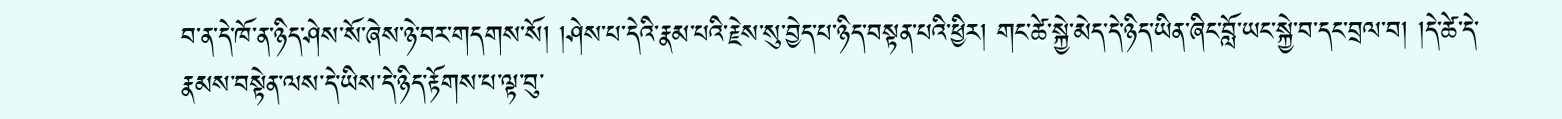བ་ན་དེ་ཁོ་ན་ཉིད་ཤེས་སོ་ཞེས་ཉེ་བར་གདགས་སོ། །ཤེས་པ་དེའི་རྣམ་པའི་རྗེས་སུ་བྱེད་པ་ཉིད་བསྟན་པའི་ཕྱིར། གང་ཚེ་སྐྱེ་མེད་དེ་ཉིད་ཡིན་ཞིང་བློ་ཡང་སྐྱེ་བ་དང་བྲལ་བ། །དེ་ཚེ་དེ་རྣམས་བསྟེན་ལས་དེ་ཡིས་དེ་ཉིད་རྟོགས་པ་ལྟ་བུ་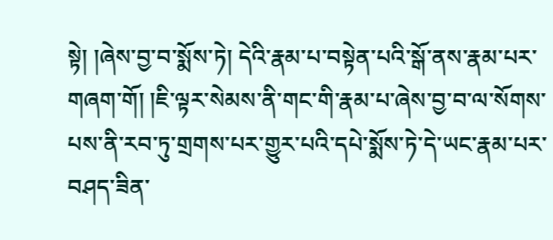སྟེ། །ཞེས་བྱ་བ་སྨོས་ཏེ། དེའི་རྣམ་པ་བསྟེན་པའི་སྒོ་ནས་རྣམ་པར་གཞག་གོ། །ཇི་ལྟར་སེམས་ནི་གང་གི་རྣམ་པ་ཞེས་བྱ་བ་ལ་སོགས་པས་ནི་རབ་ཏུ་གྲགས་པར་གྱུར་པའི་དཔེ་སྨོས་ཏེ་དེ་ཡང་རྣམ་པར་བཤད་ཟིན་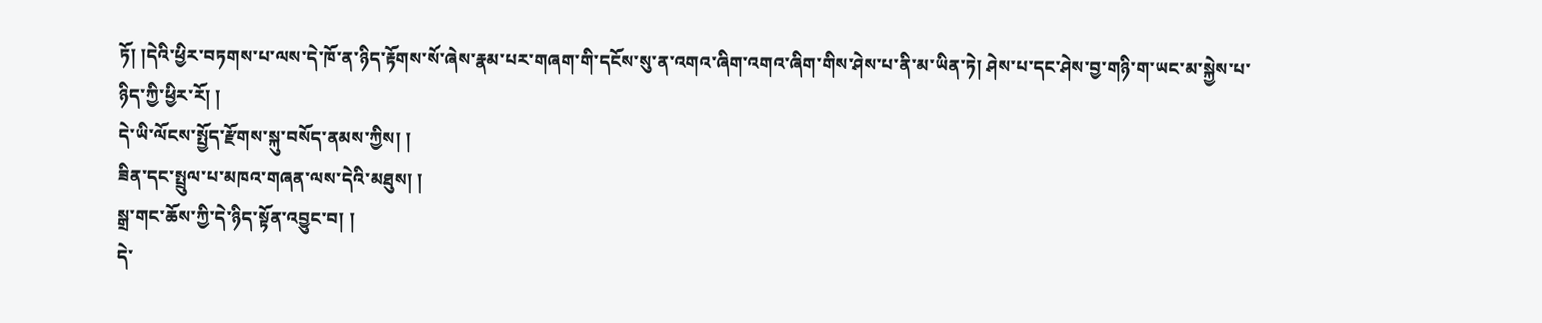ཏོ། །དེའི་ཕྱིར་བཏགས་པ་ལས་དེ་ཁོ་ན་ཉིད་རྟོགས་སོ་ཞེས་རྣམ་པར་གཞག་གི་དངོས་སུ་ན་འགའ་ཞིག་འགའ་ཞིག་གིས་ཤེས་པ་ནི་མ་ཡིན་ཏེ། ཤེས་པ་དང་ཤེས་བྱ་གཉི་ག་ཡང་མ་སྐྱེས་པ་ཉིད་ཀྱི་ཕྱིར་རོ། །
དེ་ཡི་ལོངས་སྤྱོད་རྫོགས་སྐུ་བསོད་ནམས་ཀྱིས། །
ཟིན་དང་སྤྲུལ་པ་མཁའ་གཞན་ལས་དེའི་མཐུས། །
སྒྲ་གང་ཆོས་ཀྱི་དེ་ཉིད་སྟོན་འབྱུང་བ། །
དེ་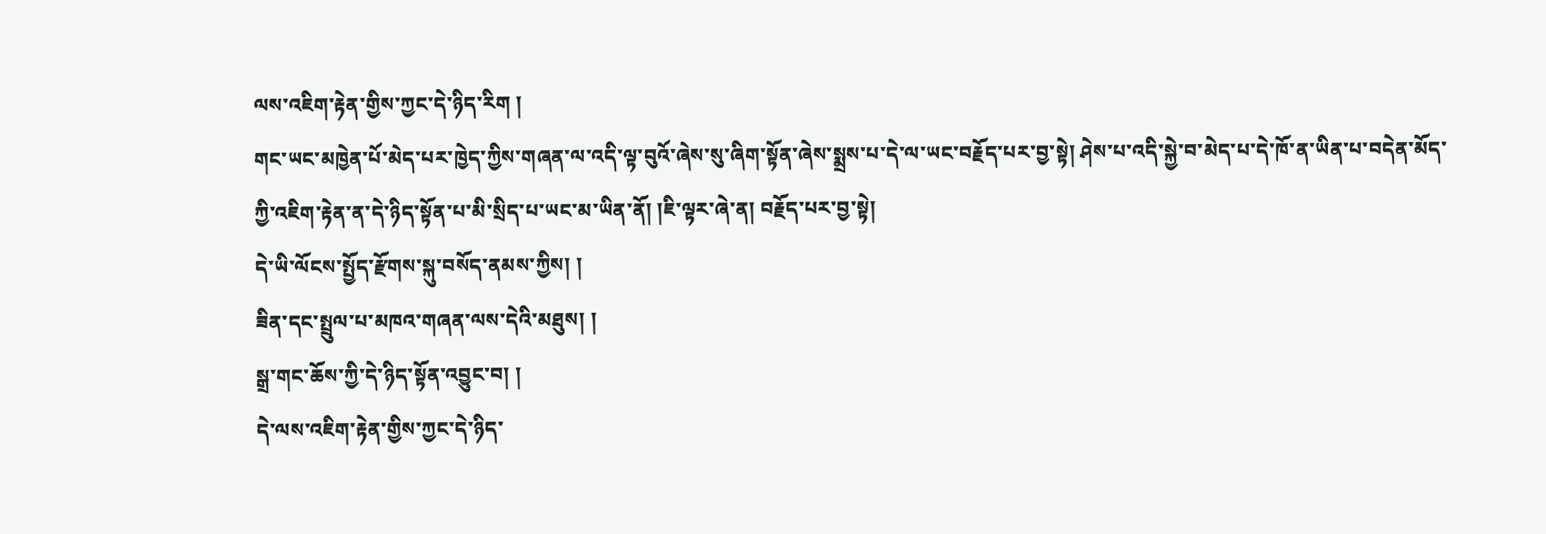ལས་འཇིག་རྟེན་གྱིས་ཀྱང་དེ་ཉིད་རིག །
གང་ཡང་མཁྱེན་པོ་མེད་པར་ཁྱེད་ཀྱིས་གཞན་ལ་འདི་ལྟ་བུའོ་ཞེས་སུ་ཞིག་སྟོན་ཞེས་སྨྲས་པ་དེ་ལ་ཡང་བརྗོད་པར་བྱ་སྟེ། ཤེས་པ་འདི་སྐྱེ་བ་མེད་པ་དེ་ཁོ་ན་ཡིན་པ་བདེན་མོད་ཀྱི་འཇིག་རྟེན་ན་དེ་ཉིད་སྟོན་པ་མི་སྲིད་པ་ཡང་མ་ཡིན་ནོ། །ཇི་ལྟར་ཞེ་ན། བརྗོད་པར་བྱ་སྟེ།
དེ་ཡི་ལོངས་སྤྱོད་རྫོགས་སྐུ་བསོད་ནམས་ཀྱིས། །
ཟིན་དང་སྤྲུལ་པ་མཁའ་གཞན་ལས་དེའི་མཐུས། །
སྒྲ་གང་ཆོས་ཀྱི་དེ་ཉིད་སྟོན་འབྱུང་བ། །
དེ་ལས་འཇིག་རྟེན་གྱིས་ཀྱང་དེ་ཉིད་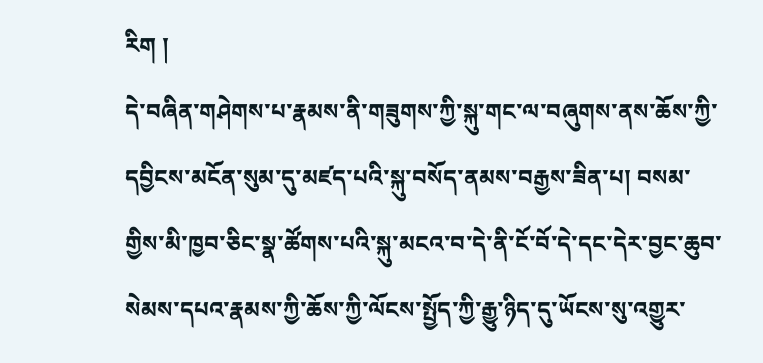རིག །
དེ་བཞིན་གཤེགས་པ་རྣམས་ནི་གཟུགས་ཀྱི་སྐུ་གང་ལ་བཞུགས་ནས་ཆོས་ཀྱི་དབྱིངས་མངོན་སུམ་དུ་མཛད་པའི་སྐུ་བསོད་ནམས་བརྒྱས་ཟིན་པ། བསམ་གྱིས་མི་ཁྱབ་ཅིང་སྣ་ཚོགས་པའི་སྐུ་མངའ་བ་དེ་ནི་ངོ་བོ་དེ་དང་དེར་བྱང་ཆུབ་སེམས་དཔའ་རྣམས་ཀྱི་ཆོས་ཀྱི་ལོངས་སྤྱོད་ཀྱི་རྒྱུ་ཉིད་དུ་ཡོངས་སུ་འགྱུར་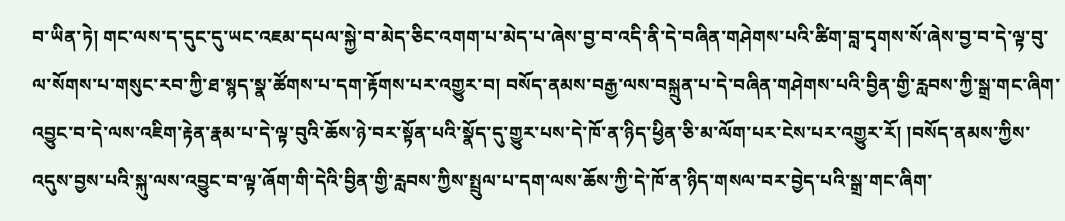བ་ཡིན་ཏེ། གང་ལས་ད་དུང་དུ་ཡང་འཇམ་དཔལ་སྐྱེ་བ་མེད་ཅིང་འགག་པ་མེད་པ་ཞེས་བྱ་བ་འདི་ནི་དེ་བཞིན་གཤེགས་པའི་ཚིག་བླ་དྭགས་སོ་ཞེས་བྱ་བ་དེ་ལྟ་བུ་ལ་སོགས་པ་གསུང་རབ་ཀྱི་ཐ་སྙད་སྣ་ཚོགས་པ་དག་རྟོགས་པར་འགྱུར་བ། བསོད་ནམས་བརྒྱ་ལས་བསྐྲུན་པ་དེ་བཞིན་གཤེགས་པའི་བྱིན་གྱི་རླབས་ཀྱི་སྒྲ་གང་ཞིག་འབྱུང་བ་དེ་ལས་འཇིག་རྟེན་རྣམ་པ་དེ་ལྟ་བུའི་ཆོས་ཉེ་བར་སྟོན་པའི་སྣོད་དུ་གྱུར་པས་དེ་ཁོ་ན་ཉིད་ཕྱིན་ཅི་མ་ལོག་པར་ངེས་པར་འགྱུར་རོ། །བསོད་ནམས་ཀྱིས་འདུས་བྱས་པའི་སྐུ་ལས་འབྱུང་བ་ལྟ་ཞོག་གི་དེའི་བྱིན་གྱི་རླབས་ཀྱིས་སྤྲུལ་པ་དག་ལས་ཆོས་ཀྱི་དེ་ཁོ་ན་ཉིད་གསལ་བར་བྱེད་པའི་སྒྲ་གང་ཞིག་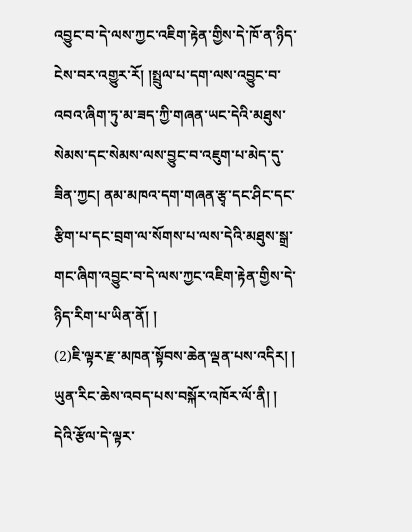འབྱུང་བ་དེ་ལས་ཀྱང་འཇིག་རྟེན་གྱིས་དེ་ཁོ་ན་ཉིད་ངེས་བར་འགྱུར་རོ། །སྤྲུལ་པ་དག་ལས་འབྱུང་བ་འབའ་ཞིག་ཏུ་མ་ཟད་ཀྱི་གཞན་ཡང་དེའི་མཐུས་སེམས་དང་སེམས་ལས་བྱུང་བ་འཇུག་པ་མེད་དུ་ཟིན་ཀྱང། ནམ་མཁའ་དག་གཞན་རྩྭ་དང་ཤིང་དང་རྩིག་པ་དང་བྲག་ལ་སོགས་པ་ལས་དེའི་མཐུས་སྒྲ་གང་ཞིག་འབྱུང་བ་དེ་ལས་ཀྱང་འཇིག་རྟེན་གྱིས་དེ་ཉིད་རིག་པ་ཡིན་ནོ། །
(2)ཇི་ལྟར་རྫ་མཁན་སྟོབས་ཆེན་ལྡན་པས་འདིར། །
ཡུན་རིང་ཆེས་འབད་པས་བསྐོར་འཁོར་ལོ་ནི། །
དེའི་རྩོལ་དེ་ལྟར་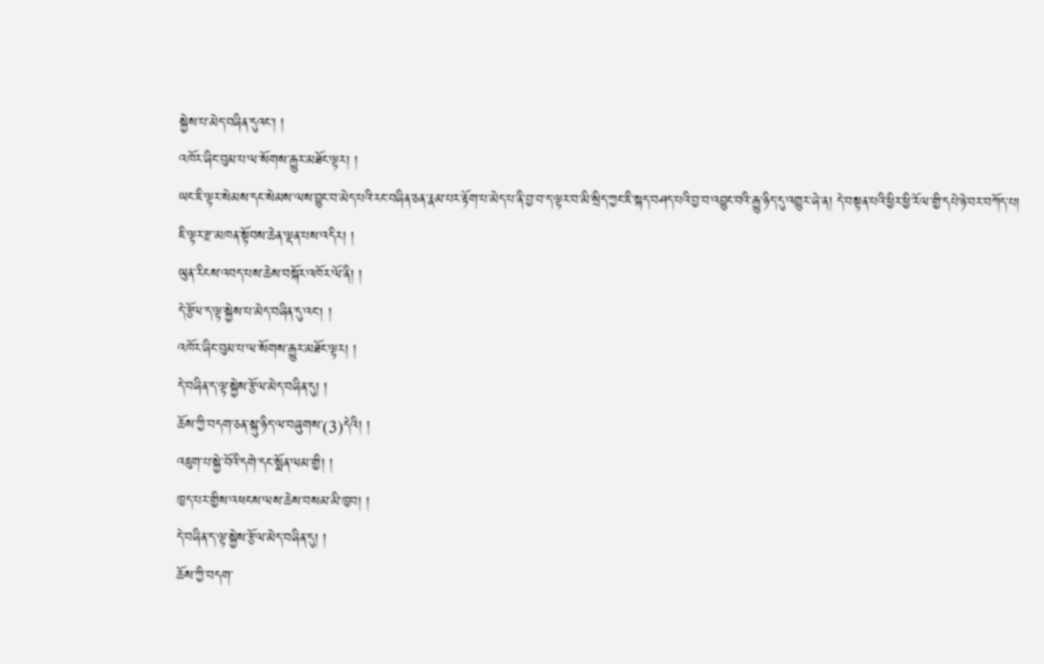སྐྱེས་པ་མེད་བཞིན་དུའང་། །
འཁོར་ཞིང་བུམ་པ་ལ་སོགས་རྒྱུར་མཐོང་ལྟར། །
ཡང་ཇི་ལྟར་སེམས་དང་སེམས་ལས་བྱུང་བ་མེད་པའི་རང་བཞིན་ཅན་རྣམ་པར་རྟོག་པ་མེད་པ་ནི་བྱ་བ་ད་ལྟར་བ་མི་སྲིད་ཀྱང་ཇི་སྐད་བཤད་པའི་བྱ་བ་འབྱུང་བའི་རྒྱུ་ཉིད་དུ་འགྱུར་ཞེ་ན། དེ་བསྟན་པའི་ཕྱིར་ཕྱི་རོལ་གྱི་དཔེ་ཉེ་བར་བཀོད་པ།
ཇི་ལྟར་རྫ་མཁན་སྟོབས་ཆེན་ལྡན་པས་འདིར། །
ཡུན་རིངས་འབད་པས་ཆེས་བསྐོར་འཁོར་ལོ་ནི། །
དེ་རྩོལ་ད་ལྟ་སྐྱེས་པ་མེད་བཞིན་དུ་འང། །
འཁོར་ཞིང་བུམ་པ་ལ་སོགས་རྒྱུར་མཐོང་ལྟར། །
དེ་བཞིན་ད་ལྟ་སྐྱེས་རྩོལ་མེད་བཞིན་དུ། །
ཆོས་ཀྱི་བདག་ཅན་སྐུ་ཉིད་ལ་བཞུགས་(3)དེའི། །
འཇུག་པ་སྐྱེ་བོའི་དགེ་དང་སྨོན་ལམ་གྱི། །
ཁྱད་པར་གྱིས་འཕངས་ལས་ཆེས་བསམ་མི་ཁྱབ། །
དེ་བཞིན་ད་ལྟ་སྐྱེས་རྩོལ་མེད་བཞིན་དུ། །
ཆོས་ཀྱི་བདག་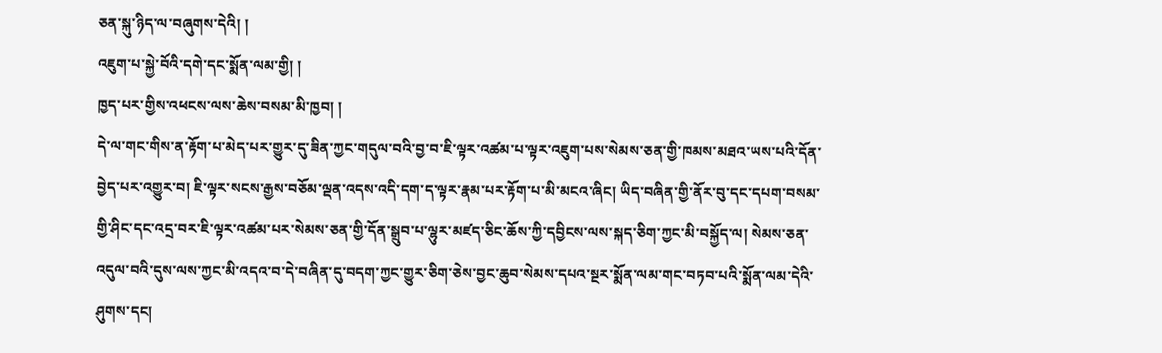ཅན་སྐུ་ཉིད་ལ་བཞུགས་དེའི། །
འཇུག་པ་སྐྱེ་བོའི་དགེ་དང་སྨོན་ལམ་གྱི། །
ཁྱད་པར་གྱིས་འཕངས་ལས་ཆེས་བསམ་མི་ཁྱབ། །
དེ་ལ་གང་གིས་ན་རྟོག་པ་མེད་པར་གྱུར་དུ་ཟིན་ཀྱང་གདུལ་བའི་བྱ་བ་ཇི་ལྟར་འཚམ་པ་ལྟར་འཇུག་པས་སེམས་ཅན་གྱི་ཁམས་མཐའ་ཡས་པའི་དོན་བྱེད་པར་འགྱུར་བ། ཇི་ལྟར་སངས་རྒྱས་བཅོམ་ལྡན་འདས་འདི་དག་ད་ལྟར་རྣམ་པར་རྟོག་པ་མི་མངའ་ཞིང། ཡིད་བཞིན་གྱི་ནོར་བུ་དང་དཔག་བསམ་གྱི་ཤིང་དང་འདྲ་བར་ཇི་ལྟར་འཚམ་པར་སེམས་ཅན་གྱི་དོན་སྒྲུབ་པ་ལྷུར་མཛད་ཅིང་ཆོས་ཀྱི་དབྱིངས་ལས་སྐད་ཅིག་ཀྱང་མི་བསྐྱོད་ལ། སེམས་ཅན་འདུལ་བའི་དུས་ལས་ཀྱང་མི་འདའ་བ་དེ་བཞིན་དུ་བདག་ཀྱང་གྱུར་ཅིག་ཅེས་བྱང་ཆུབ་སེམས་དཔའ་སྔར་སྨོན་ལམ་གང་བཏབ་པའི་སྨོན་ལམ་དེའི་ཤུགས་དང།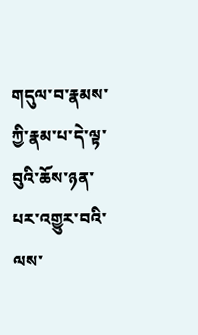གདུལ་བ་རྣམས་ཀྱི་རྣམ་པ་དེ་ལྟ་བུའི་ཆོས་ཉན་པར་འགྱུར་བའི་ལས་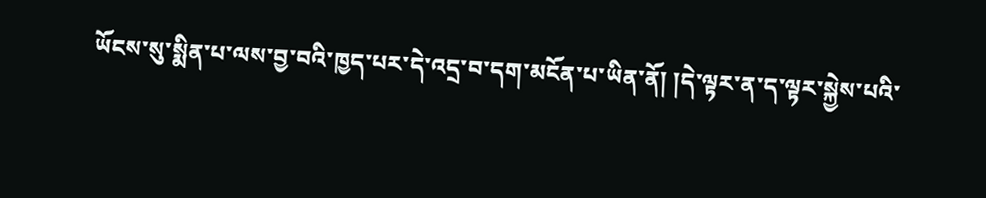ཡོངས་སུ་སྨིན་པ་ལས་བྱ་བའི་ཁྱད་པར་དེ་འདྲ་བ་དག་མངོན་པ་ཡིན་ནོ། །དེ་ལྟར་ན་ད་ལྟར་སྐྱེས་པའི་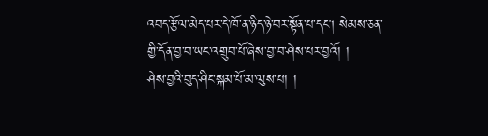འབད་རྩོལ་མེད་པར་དེ་ཁོ་ན་ཉིད་ཉེ་བར་སྟོན་པ་དང། སེམས་ཅན་གྱི་དོན་བྱ་བ་ཡང་འགྲུབ་པོ་ཞེས་བྱ་བ་ཤེས་པར་བྱའོ། །
ཤེས་བྱའི་བུད་ཤིང་སྐམ་པོ་མ་ལུས་པ། །